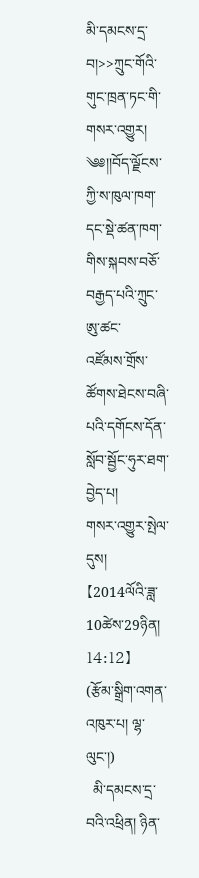མི་དམངས་དྲ་བ།>>ཀྲུང་གོའི་གུང་ཁྲན་ཏང་གི་གསར་འགྱུར།
༄༅།།བོད་ལྗོངས་ཀྱི་ས་ཁུལ་ཁག་དང་སྡེ་ཚན་ཁག་གིས་སྐབས་བཅོ་བརྒྱད་པའི་ཀྲུང་ཨུ་ཚང་
འཛོམས་གྲོས་ཚོགས་ཐེངས་བཞི་པའི་དགོངས་དོན་སློབ་སྦྱོང་ཧུར་ཐག་བྱེད་པ།
གསར་འགྱུར་སྤེལ་དུས།  【2014ལོའི་ཟླ་ 10ཚེས་29ཉིན། 14:12】   (རྩོམ་སྒྲིག་འགན་འཁུར་པ། ལྷ་ལུང་།)
  མི་དམངས་དྲ་བའི་འཕྲིན། ཉིན་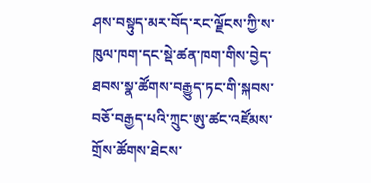ཤས་བསྟུད་མར་བོད་རང་ལྗོངས་ཀྱི་ས་ཁུལ་ཁག་དང་སྡེ་ཚན་ཁག་གིས་བྱེད་ཐབས་སྣ་ཚོགས་བརྒྱུད་ཏང་གི་སྐབས་བཅོ་བརྒྱད་པའི་ཀྲུང་ཨུ་ཚང་འཛོམས་གྲོས་ཚོགས་ཐེངས་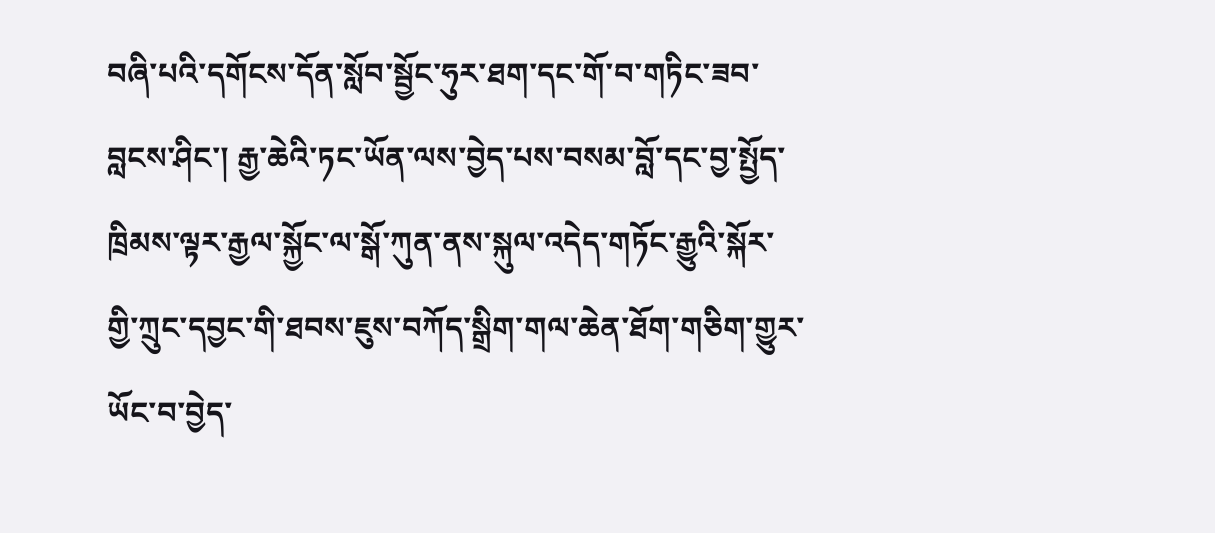བཞི་པའི་དགོངས་དོན་སློབ་སྦྱོང་ཧུར་ཐག་དང་གོ་བ་གཏིང་ཟབ་བླངས་ཤིང་། རྒྱ་ཆེའི་ཏང་ཡོན་ལས་བྱེད་པས་བསམ་བློ་དང་བྱ་སྤྱོད་ཁྲིམས་ལྟར་རྒྱལ་སྐྱོང་ལ་སྒོ་ཀུན་ནས་སྐུལ་འདེད་གཏོང་རྒྱུའི་སྐོར་གྱི་ཀྲུང་དབྱང་གི་ཐབས་ཇུས་བཀོད་སྒྲིག་གལ་ཆེན་ཐོག་གཅིག་གྱུར་ཡོང་བ་བྱེད་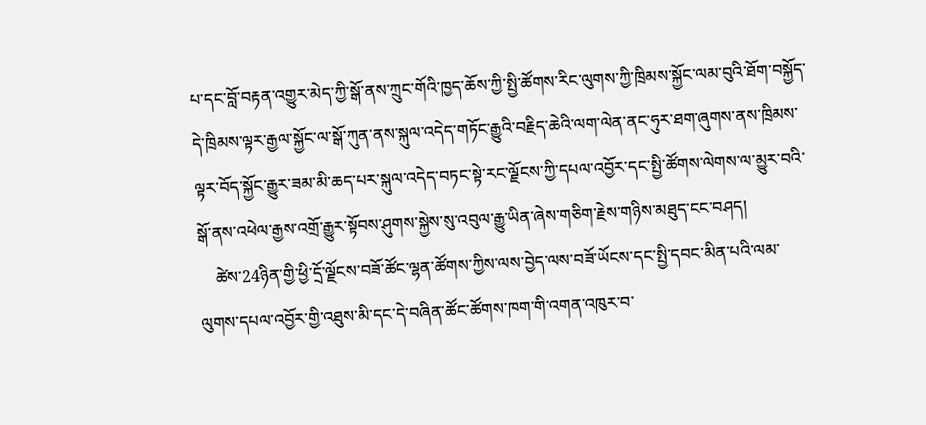པ་དང་བློ་བརྟན་འགྱུར་མེད་ཀྱི་སྒོ་ནས་ཀྲུང་གོའི་ཁྱད་ཆོས་ཀྱི་སྤྱི་ཚོགས་རིང་ལུགས་ཀྱི་ཁྲིམས་སྐྱོང་ལམ་བུའི་ཐོག་བསྐྱོད་དེ་ཁྲིམས་ལྟར་རྒྱལ་སྐྱོང་ལ་སྒོ་ཀུན་ནས་སྐུལ་འདེད་གཏོང་རྒྱུའི་བརྗིད་ཆེའི་ལག་ལེན་ནང་ཧུར་ཐག་ཞུགས་ནས་ཁྲིམས་ལྟར་བོད་སྐྱོང་རྒྱུར་ཟམ་མི་ཆད་པར་སྐུལ་འདེད་བཏང་སྟེ་རང་ལྗོངས་ཀྱི་དཔལ་འབྱོར་དང་སྤྱི་ཚོགས་ལེགས་ལ་མྱུར་བའི་སྒོ་ནས་འཕེལ་རྒྱས་འགྲོ་རྒྱུར་སྟོབས་ཤུགས་སྐྱེས་སུ་འབུལ་རྒྱུ་ཡིན་ཞེས་གཅིག་རྗེས་གཉིས་མཐུད་ངང་བཤད།
    ཚེས་24ཉིན་གྱི་ཕྱི་དྲོ་ལྗོངས་བཟོ་ཚོང་ལྷན་ཚོགས་ཀྱིས་ལས་བྱེད་ལས་བཟོ་ཡོངས་དང་སྤྱི་དབང་མིན་པའི་ལམ་ལུགས་དཔལ་འབྱོར་གྱི་འཐུས་མི་དང་དེ་བཞིན་ཚོང་ཚོགས་ཁག་གི་འགན་འཁུར་བ་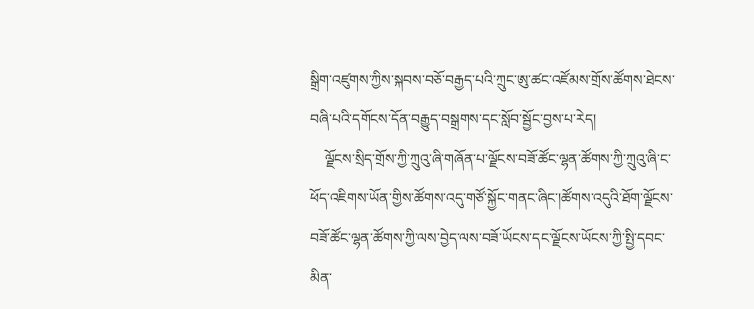སྒྲིག་འཛུགས་ཀྱིས་སྐབས་བཅོ་བརྒྱད་པའི་ཀྲུང་ཨུ་ཚང་འཛོམས་གྲོས་ཚོགས་ཐེངས་བཞི་པའི་དགོངས་དོན་བརྒྱུད་བསྒྲགས་དང་སློབ་སྦྱོང་བྱས་པ་རེད།
    ལྗོངས་སྲིད་གྲོས་ཀྱི་ཀྲུའུ་ཞི་གཞོན་པ་ལྗོངས་བཟོ་ཚོང་ལྷན་ཚོགས་ཀྱི་ཀྲུའུ་ཞི་ང་ཕོད་འཇིགས་ཡོན་གྱིས་ཚོགས་འདུ་གཙོ་སྐྱོང་གནང་ཞིང་།ཚོགས་འདུའི་ཐོག་ལྗོངས་བཟོ་ཚོང་ལྷན་ཚོགས་ཀྱི་ལས་བྱེད་ལས་བཟོ་ཡོངས་དང་ལྗོངས་ཡོངས་ཀྱི་སྤྱི་དབང་མིན་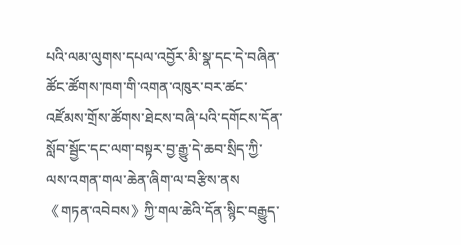པའི་ལམ་ལུགས་དཔལ་འབྱོར་མི་སྣ་དང་དེ་བཞིན་ཚོང་ཚོགས་ཁག་གི་འགན་འཁུར་བར་ཚང་འཛོམས་གྲོས་ཚོགས་ཐེངས་བཞི་པའི་དགོངས་དོན་སློབ་སྦྱོང་དང་ལག་བསྟར་བྱ་རྒྱུ་དེ་ཆབ་སྲིད་ཀྱི་ལས་འགན་གལ་ཆེན་ཞིག་ལ་བརྩིས་ནས《གཏན་འབེབས》ཀྱི་གལ་ཆེའི་དོན་སྙིང་བརྒྱུད་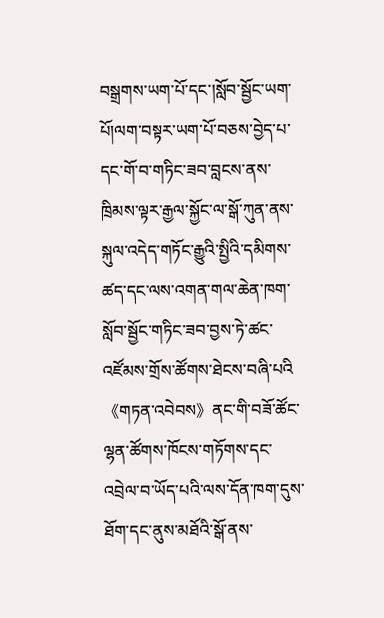བསྒྲགས་ཡག་པོ་དང་།སློབ་སྦྱོང་ཡག་པོ།ལག་བསྟར་ཡག་པོ་བཅས་བྱེད་པ་དང་གོ་བ་གཏིང་ཟབ་བླངས་ནས་ཁྲིམས་ལྟར་རྒྱལ་སྐྱོང་ལ་སྒོ་ཀུན་ནས་སྐུལ་འདེད་གཏོང་རྒྱུའི་སྤྱིའི་དམིགས་ཚད་དང་ལས་འགན་གལ་ཆེན་ཁག་སློབ་སྦྱོང་གཏིང་ཟབ་བྱས་ཏེ་ཚང་འཛོམས་གྲོས་ཚོགས་ཐེངས་བཞི་པའི《གཏན་འབེབས》ནང་གི་བཟོ་ཚོང་ལྷན་ཚོགས་ཁོངས་གཏོགས་དང་འབྲེལ་བ་ཡོད་པའི་ལས་དོན་ཁག་དུས་ཐོག་དང་ནུས་མཐོའི་སྒོ་ནས་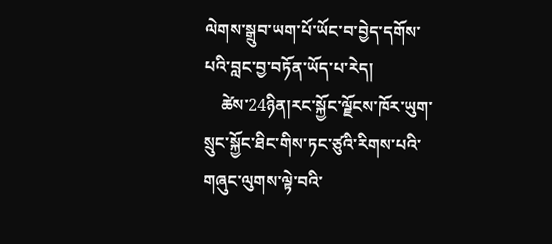ལེགས་སྒྲུབ་ཡག་པོ་ཡོང་བ་བྱེད་དགོས་པའི་བླང་བྱ་བཏོན་ཡོད་པ་རེད།
    ཚེས་24ཉིན།རང་སྐྱོང་ལྗོངས་ཁོར་ཡུག་སྲུང་སྐྱོང་ཐིང་གིས་ཏང་ཙུའི་རིགས་པའི་གཞུང་ལུགས་ལྟེ་བའི་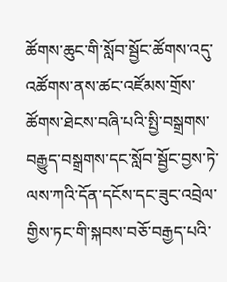ཚོགས་ཆུང་གི་སློབ་སྦྱོང་ཚོགས་འདུ་འཚོགས་ནས་ཚང་འཛོམས་གྲོས་ཚོགས་ཐེངས་བཞི་པའི་སྤྱི་བསྒྲགས་བརྒྱུད་བསྒྲགས་དང་སློབ་སྦྱོང་བྱས་ཏེ་ལས་ཀའི་དོན་དངོས་དང་ཟུང་འབྲེལ་གྱིས་ཏང་གི་སྐབས་བཅོ་བརྒྱད་པའི་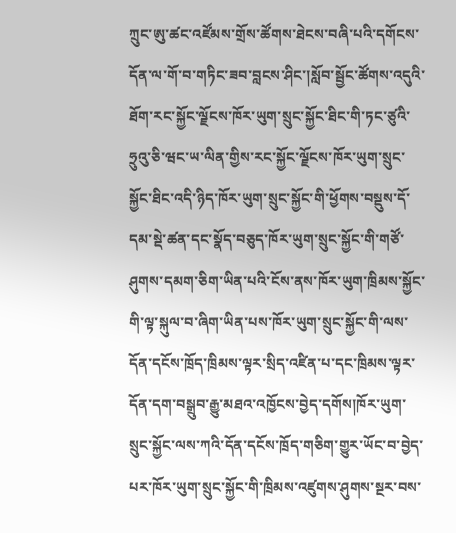ཀྲུང་ཨུ་ཚང་འཛོམས་གྲོས་ཚོགས་ཐེངས་བཞི་པའི་དགོངས་དོན་ལ་གོ་བ་གཏིང་ཟབ་བླངས་ཤིང་།སློབ་སྦྱོང་ཚོགས་འདུའི་ཐོག་རང་སྐྱོང་ལྗོངས་ཁོར་ཡུག་སྲུང་སྐྱོང་ཐིང་གི་ཏང་ཙུའི་ཧྲུའུ་ཅི་ཝང་ཡ་ལིན་གྱིས་རང་སྐྱོང་ལྗོངས་ཁོར་ཡུག་སྲུང་སྐྱོང་ཐིང་འདི་ཉིད་ཁོར་ཡུག་སྲུང་སྐྱོང་གི་ཕྱོགས་བསྡུས་དོ་དམ་སྡེ་ཚན་དང་སྣོད་བཅུད་ཁོར་ཡུག་སྲུང་སྐྱོང་གི་གཙོ་ཤུགས་དམག་ཅིག་ཡིན་པའི་ངོས་ནས་ཁོར་ཡུག་ཁྲིམས་སྐྱོང་གི་ལྟ་སྐུལ་བ་ཞིག་ཡིན་པས་ཁོར་ཡུག་སྲུང་སྐྱོང་གི་ལས་དོན་དངོས་ཁྲོད་ཁྲིམས་ལྟར་སྲིད་འཛིན་པ་དང་ཁྲིམས་ལྟར་དོན་དག་བསྒྲུབ་རྒྱུ་མཐའ་འཁྱོངས་བྱེད་དགོས།ཁོར་ཡུག་སྲུང་སྐྱོང་ལས་ཀའི་དོན་དངོས་ཁྲོད་གཅིག་གྱུར་ཡོང་བ་བྱེད་པར་ཁོར་ཡུག་སྲུང་སྐྱོང་གི་ཁྲིམས་འཛུགས་ཤུགས་སྔར་བས་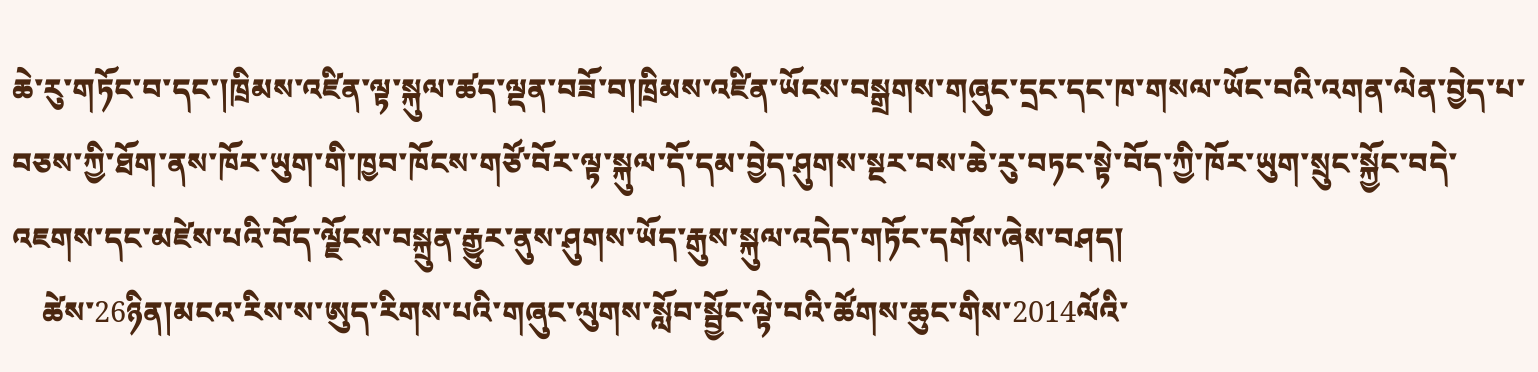ཆེ་རུ་གཏོང་བ་དང་།ཁྲིམས་འཛིན་ལྟ་སྐུལ་ཚད་ལྡན་བཟོ་བ།ཁྲིམས་འཛིན་ཡོངས་བསྒྲགས་གཞུང་དྲང་དང་ཁ་གསལ་ཡོང་བའི་འགན་ལེན་བྱེད་པ་བཅས་ཀྱི་ཐོག་ནས་ཁོར་ཡུག་གི་ཁྱབ་ཁོངས་གཙོ་བོར་ལྟ་སྐུལ་དོ་དམ་བྱེད་ཤུགས་སྔར་བས་ཆེ་རུ་བཏང་སྟེ་བོད་ཀྱི་ཁོར་ཡུག་སྲུང་སྐྱོང་བདེ་འཇགས་དང་མཛེས་པའི་བོད་ལྗོངས་བསྐྲུན་རྒྱུར་ནུས་ཤུགས་ཡོད་རྒུས་སྐུལ་འདེད་གཏོང་དགོས་ཞེས་བཤད།
    ཚེས་26ཉིན།མངའ་རིས་ས་ཨུད་རིགས་པའི་གཞུང་ལུགས་སློབ་སྦྱོང་ལྟེ་བའི་ཚོགས་ཆུང་གིས་2014ལོའི་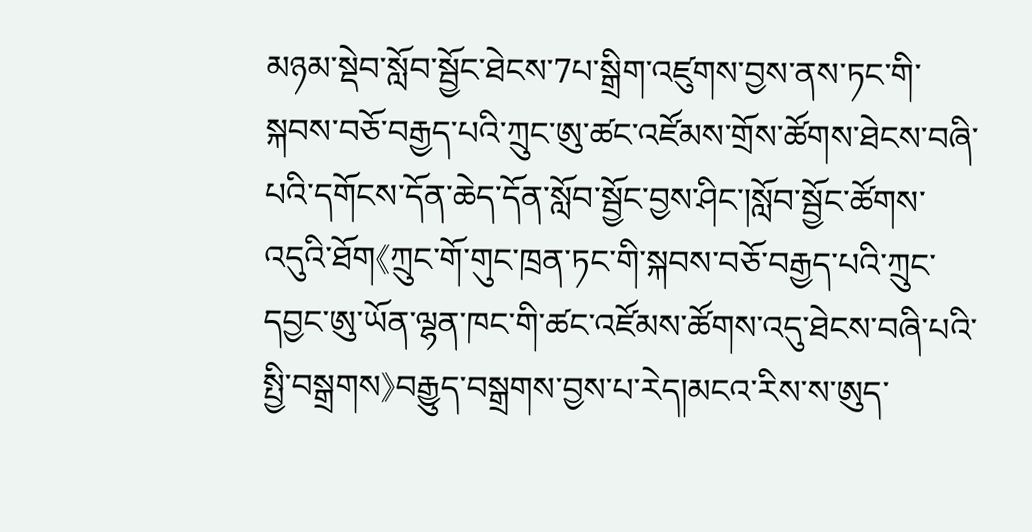མཉམ་སྡེབ་སློབ་སྦྱོང་ཐེངས་7པ་སྒྲིག་འཛུགས་བྱས་ནས་ཏང་གི་སྐབས་བཅོ་བརྒྱད་པའི་ཀྲུང་ཨུ་ཚང་འཛོམས་གྲོས་ཚོགས་ཐེངས་བཞི་པའི་དགོངས་དོན་ཆེད་དོན་སློབ་སྦྱོང་བྱས་ཤིང་།སློབ་སྦྱོང་ཚོགས་འདུའི་ཐོག《ཀྲུང་གོ་གུང་ཁྲན་ཏང་གི་སྐབས་བཅོ་བརྒྱད་པའི་ཀྲུང་དབྱང་ཨུ་ཡོན་ལྷན་ཁང་གི་ཚང་འཛོམས་ཚོགས་འདུ་ཐེངས་བཞི་པའི་སྤྱི་བསྒྲགས》བརྒྱུད་བསྒྲགས་བྱས་པ་རེད།མངའ་རིས་ས་ཨུད་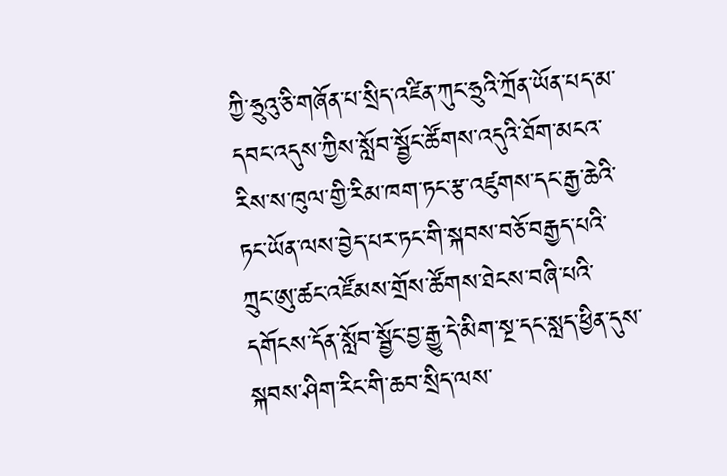ཀྱི་ཧྲུའུ་ཅི་གཞོན་པ་སྲིད་འཛིན་ཀུང་ཧྲུའི་ཀྲོན་ཡོན་པད་མ་དབང་འདུས་ཀྱིས་སློབ་སྦྱོང་ཚོགས་འདུའི་ཐོག་མངའ་རིས་ས་ཁུལ་གྱི་རིམ་ཁག་ཏང་རྩ་འཛུགས་དང་རྒྱ་ཆེའི་ཏང་ཡོན་ལས་བྱེད་པར་ཏང་གི་སྐབས་བཅོ་བརྒྱད་པའི་ཀྲུང་ཨུ་ཚང་འཛོམས་གྲོས་ཚོགས་ཐེངས་བཞི་པའི་དགོངས་དོན་སློབ་སྦྱོང་བྱ་རྒྱུ་དེ་མིག་སྔ་དང་སླད་ཕྱིན་དུས་སྐབས་ཤིག་རིང་གི་ཆབ་སྲིད་ལས་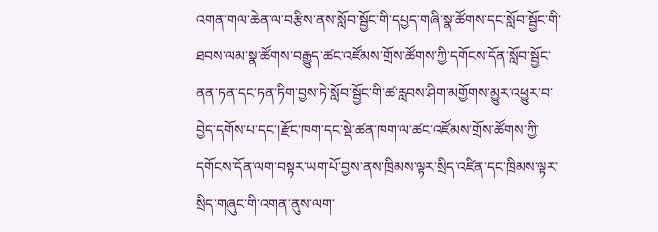འགན་གལ་ཆེན་ལ་བརྩིས་ནས་སློབ་སྦྱོང་གི་དཔྱད་གཞི་སྣ་ཚོགས་དང་སློབ་སྦྱོང་གི་ཐབས་ལམ་སྣ་ཚོགས་བརྒྱུད་ཚང་འཛོམས་གྲོས་ཚོགས་ཀྱི་དགོངས་དོན་སློབ་སྦྱོང་ནན་ཏན་དང་ཏན་ཏིག་བྱས་ཏེ་སློབ་སྦྱོང་གི་ཚ་རླབས་ཤིག་མགྱོགས་མྱུར་འཕྱུར་བ་བྱེད་དགོས་པ་དང་།རྫོང་ཁག་དང་སྡེ་ཚན་ཁག་ལ་ཚང་འཛོམས་གྲོས་ཚོགས་ཀྱི་དགོངས་དོན་ལག་བསྟར་ཡག་པོ་བྱས་ནས་ཁྲིམས་ལྟར་སྲིད་འཛིན་དང་ཁྲིམས་ལྟར་སྲིད་གཞུང་གི་འགན་ནུས་ལག་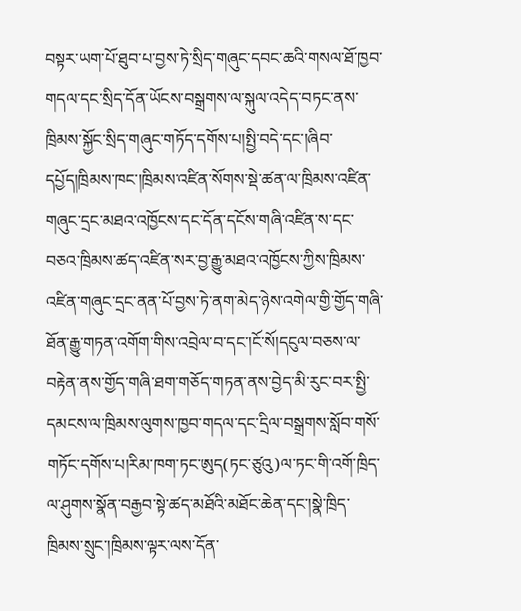བསྟར་ཡག་པོ་ཐུབ་པ་བྱས་ཏེ་སྲིད་གཞུང་དབང་ཆའི་གསལ་ཐོ་ཁྱབ་གདལ་དང་སྲིད་དོན་ཡོངས་བསྒྲགས་ལ་སྐུལ་འདེད་བཏང་ནས་ཁྲིམས་སྐྱོང་སྲིད་གཞུང་གཏོད་དགོས་པ།སྤྱི་བདེ་དང་།ཞིབ་དཔྱོད།ཁྲིམས་ཁང་།ཁྲིམས་འཛིན་སོགས་སྡེ་ཚན་ལ་ཁྲིམས་འཛིན་གཞུང་དྲང་མཐའ་འཁྱོངས་དང་དོན་དངོས་གཞི་འཛིན་ས་དང་བཅའ་ཁྲིམས་ཚད་འཛིན་སར་བྱ་རྒྱུ་མཐའ་འཁྱོངས་ཀྱིས་ཁྲིམས་འཛིན་གཞུང་དྲང་ནན་པོ་བྱས་ཏེ་ནག་མེད་ཉེས་འགེལ་གྱི་གྱོད་གཞི་ཐོན་རྒྱུ་གཏན་འགོག་གིས་འབྲེལ་བ་དང་།ངོ་སོ།དངུལ་བཅས་ལ་བརྟེན་ནས་གྱོད་གཞི་ཐག་གཅོད་གཏན་ནས་བྱེད་མི་རུང་བར་སྤྱི་དམངས་ལ་ཁྲིམས་ལུགས་ཁྱབ་གདལ་དང་དྲིལ་བསྒྲགས་སློབ་གསོ་གཏོང་དགོས་པ།རིམ་ཁག་ཏང་ཨུད(ཏང་ཙུའུ)ལ་ཏང་གི་འགོ་ཁྲིད་ལ་ཤུགས་སྣོན་བརྒྱབ་སྟེ་ཚད་མཐོའི་མཐོང་ཆེན་དང་།སྣེ་ཁྲིད་ཁྲིམས་སྲུང་།ཁྲིམས་ལྟར་ལས་དོན་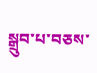སྒྲུབ་པ་བཅས་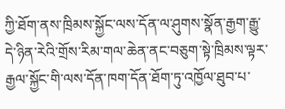ཀྱི་ཐོག་ནས་ཁྲིམས་སྐྱོང་ལས་དོན་ལ་ཤུགས་སྣོན་རྒྱག་རྒྱུ་དེ་ཉིན་རེའི་གྲོས་རིམ་གལ་ཆེན་ནང་བཅུག་སྟེ་ཁྲིམས་ལྟར་རྒྱལ་སྐྱོང་གི་ལས་དོན་ཁག་དོན་ཐོག་ཏུ་འཁྱོལ་ཐུབ་པ་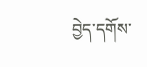བྱེད་དགོས་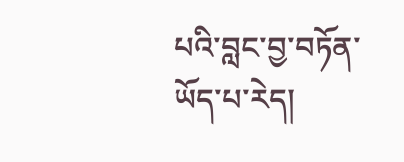པའི་བླང་བྱ་བཏོན་ཡོད་པ་རེད།